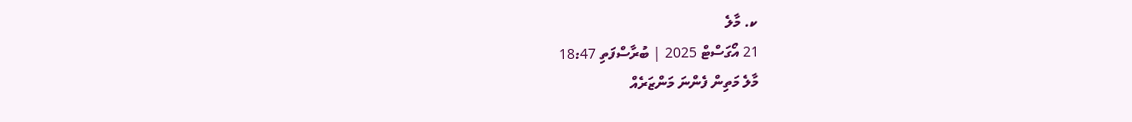ކ. މާލެ
21 އޯގަސްޓް 2025 | ބުރާސްފަތި 18:47
މާލެ މަތިން ފެންނަ މަންޒަރެއް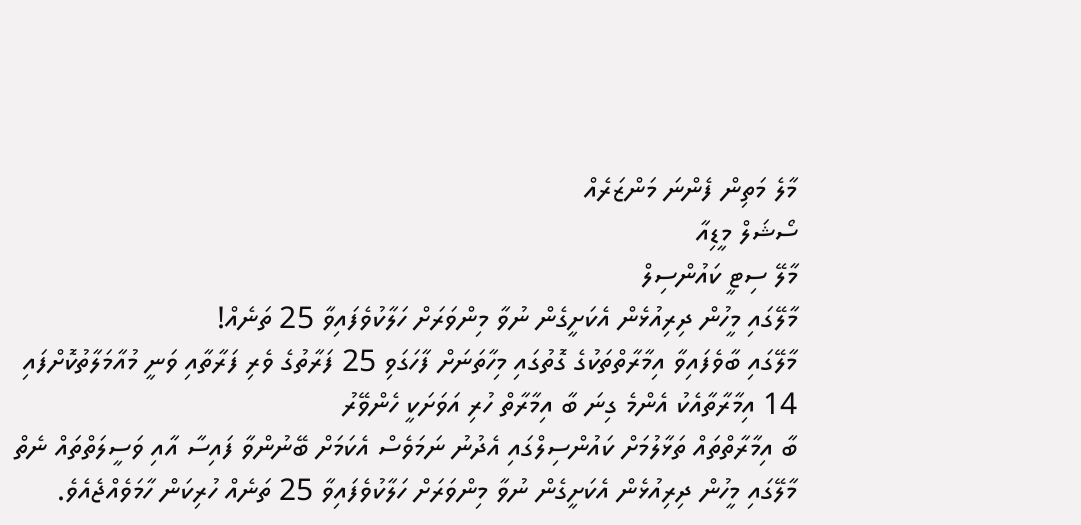މާލެ މަތިން ފެންނަ މަންޒަރެއް
ސޯޝަލް މީޑިއާ
މާލޭ ސިޓީ ކައުންސިލް
މާލޭގައި މީހުން ދިރިއުޅެން އެކަށީގެން ނުވާ މިންވަރަށް ހަލާކުވެފައިވާ 25 ތަނެއް!
މާލޭގައި ބާވެފައިވާ އިމާރާތްތަކުގެ ގޮތުގައި މިހާތަނަށް ފާހަގަވި 25 ފަރާތުގެ ވެރި ފަރާތާއި ވަނީ މުއާމަލާތުކޮށްފައި
14 އިމާރާތާއެކު އެންމެ ގިނަ ބާ އިމާރާތް ހުރި އަވަށަކީ ހެންވޭރު
ބާ އިމާރާތްތައް ތަޅާލުމަށް ކައުންސިލްގައި އެދުނު ނަމަވެސް އެކަމަށް ބޭނުންވާ ފައިސާ އާއި ވަސީލަތްތައް ނެތް
މާލޭގައި މީހުން ދިރިއުޅެން އެކަށީގެން ނުވާ މިންވަރަށް ހަލާކުވެފައިވާ 25 ތަނެއް ހުރިކަން ހާމަވެއްޖެއެވެ.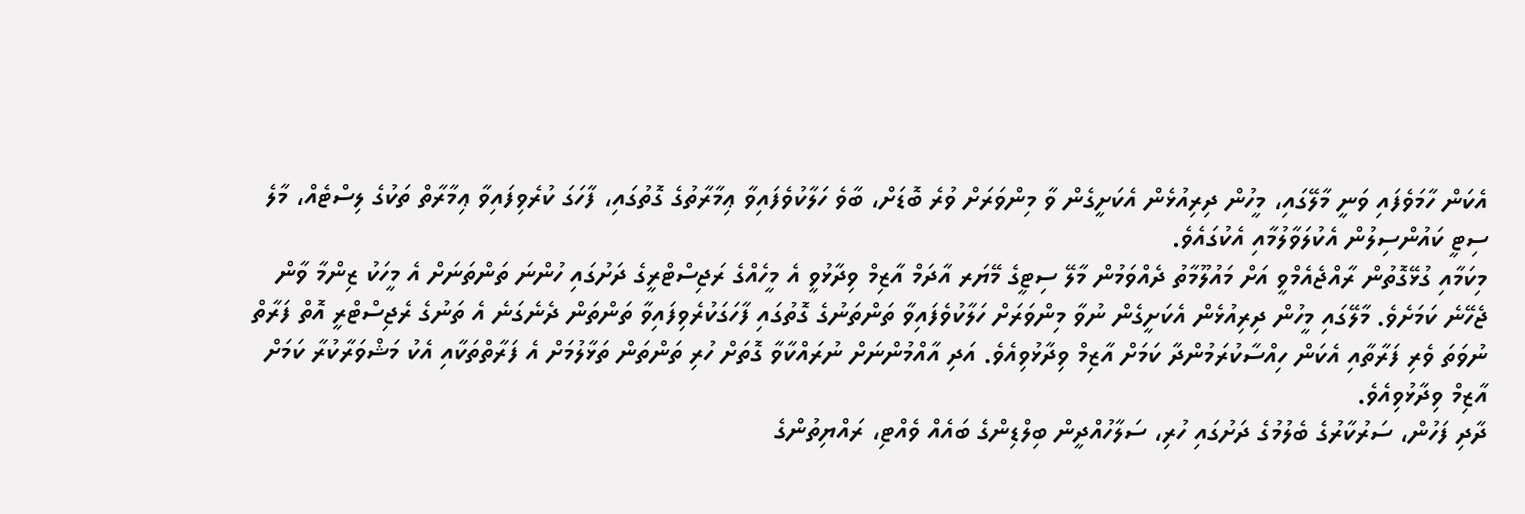އެކަން ހާމަވެފައި ވަނީ މާލޭގައި، މީހުން ދިރިއުޅެން އެކަށީގެން ވާ މިންވަރަށް ވުރެ ބޮޑަށް، ބާވެ ހަލާކުވެފައިވާ ޢިމާރާތުގެ ގޮތުގައި، ފާހަގަ ކުރެވިފައިވާ ޢިމާރާތް ތަކުގެ ލިސްޓެއް، މާލެ ސިޓީ ކައުންސިލުން އެކުލަވާލުމާއި އެކުގައެވެ.
މިކަމާއި ގުޅޭގޮތުން ރާއްޖެއެމްވީ އަށް މައުލޫމާތު ދެއްވަމުން މާލޭ ސިޓީގެ މޭޔަރ އާދަމް އާޒިމް ވިދާޅުވީ އެ މީހެއްގެ ރަޖިސްޓްރީގެ ދަށުގައި ހުންނަ ތަންތަނަށް އެ މީހަކު ޒިންމާ ވާން ޖެހޭނެ ކަމަށެވެ. މާލޭގައި މީހުން ދިރިއުޅެން އެކަށީގެން ނުވާ މިންވަރަށް ހަލާކުވެފައިވާ ތަންތަނުގެ ގޮތުގައި ފާހަގަކުރެވިފައިވާ ތަންތަން ދެނެގަނެ އެ ތަނުގެ ރެޖިސްޓްރީ އޮތް ފަރާތް ނުވަތަ ވެރި ފަރާތާއި އެކަން ހިއްސާކުރަމުންދާ ކަމަށް އާޒިމް ވިދާޅުވިއެވެ. އަދި އާއްމުންނަށް ނުރައްކާވާ ގޮތަށް ހުރި ތަންތަން ތަޅާލުމަށް އެ ފަރާތްތަކާއި އެކު މަޝްވަރާކުރާ ކަމަށް އާޒިމް ވިދާޅުވިއެވެ.
ދާދި ފަހުން، ސަރުކާރުގެ ބެލުމުގެ ދަށުގައި ހުރި، ސަލާހުއްދީން ބިލްޑިންގެ ބައެއް ވެއްޓި، ރައްޔިތުންގެ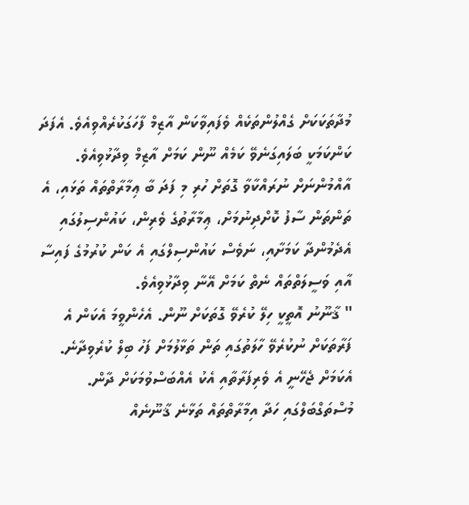މުދާތަކަކަށް ގެއްލުންތަކެއް ވެފައިވާކަން އާޒިމް ފާހަގަކުރެއްވިއެވެ. އެފަދަ ކަންކަމަކީ ބަލައިގަނެވޭ ކަމެއް ނޫން ކަމަށް އާޒިމް ވިދާޅުވިއެވެ. އާއްމުންނަށް ނުރައްކާވާ ގޮތަށް ހުރި މި ފަދަ ބާ ޢިމާރާތްތައް ތަޅައި، އެ ތަންތަން ސާފު ކޮށްދިނުމަށް، ޢިމާރާތުގެ ވެރިން، ކައުންސިލުގައި އެދެމުންދާ ކަމަށާއި، ނަވެސް ކައުންސިލްގައި އެ ކަން ކުރުމުގެ ފައިސާ އާއި ވަސީލަތްތައް ނެތް ކަމަށް އޭނާ ވިދާޅުވިއެވެ.
" ޤާނޫނު އޮތީކީ ހިލޭ ކުރެވޭ ގޮތަކަށް ނޫން. އެހެންވީމަ އެކަން އެ ފަރާތަކަށް ނުކުރެވޭ ހާލަތުގައި ތަން ތަޅާލުމަށް ފަހު ބިލް ކުރެވިދާނެ. އެކަމަށް ޖެހޭނީ އެ ވެރިފަރާތާއި އެކު އެއްބަސްވުމަކަށް ދާން. މުސްތަގްބަލްގައި ހަދާ އިމާރާތްތައް ތަޅާނެ ޤާނޫނެއް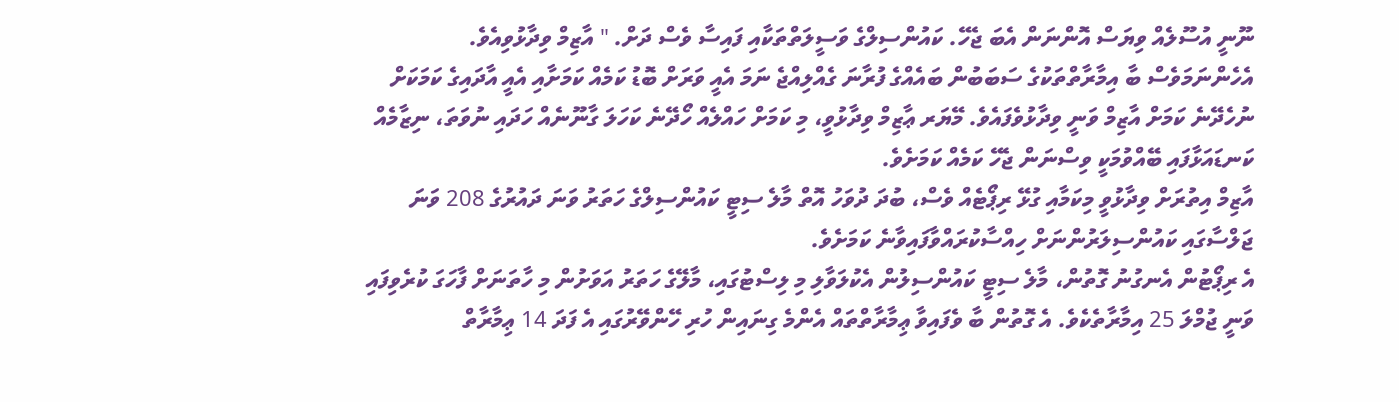ނޫނީ އުސޫލެއް ވިޔަސް އޮންނަން އެބަ ޖެހޭ. ކައުންސިލްގެ ވަސީލަތްތަކާއި ފައިސާ ވެސް ދަށް. " އާޒިމް ވިދާޅުވިއެވެ.
އެހެންނަމަވެސް ބާ އިމާރާތްތަކުގެ ސަބަބުން ބައެއްގެ ފުރާނަ ގެއްލިއްޖެ ނަމަ އެއީ ވަރަށް ބޮޑު ކަމެއް ކަމަށާއި އެއީ އާދައިގެ ކަމަކަށް ނުހެދޭނެ ކަމަށް އާޒިމް ވަނީ ވިދާޅުވެފައެވެ. މޭޔަރ ޢާޒިމް ވިދާޅުވީ، މި ކަމަށް ހައްލެއް ހޯދޭނެ ކަހަލަ ގާނޫނެއް ހަދައި ނުވަތަ، ނިޒާމެއް ކަނޑައަޅާފައި ބޭއްވުމަކީ ވިސްނަން ޖެހޭ ކަމެއް ކަމަށެވެ.
އާޒިމް އިތުރަށް ވިދާޅުވީ މިކަމާއި ގުޅޭ ރިޕޯޓެއް ވެސް، ބުދަ ދުވަހު އޮތް މާލެ ސިޓީ ކައުންސިލްގެ ހަތަރު ވަނަ ދައުރުގެ 208 ވަނަ ޖަލްސާގައި ކައުންސިލަރުންނަށް ހިއްސާކުރައްވާފައިވާނެ ކަމަށެވެ.
އެ ރިޕޯޓުން އެނގުނު ގޮތުން، މާލެ ސިޓީ ކައުންސިލުން އެކުލަވާލި މި ލިސްޓުގައި، މާލޭގެ ހަތަރު އަވަށުން މި ހާތަނަށް ފާހަގަ ކުރެވިފައި ވަނީ ޖުމްލަ 25 އިމާރާތެކެވެ. އެ ގޮތުން ބާ ވެފައިވާ ޢިމާރާތްތައް އެންމެ ގިނައިން ހުރި ހޭންވޭރުގައި އެ ފަދަ 14 ޢިމާރާތް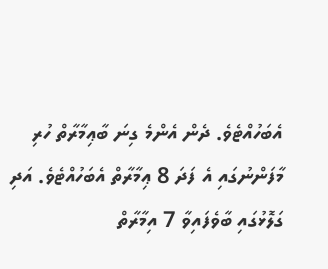އެބަހުއްޓެވެ. ދެން އެންމެ ގިނަ ބާޢިމާރާތް ހުރި މާފަންނުގައި އެ ފަދަ 8 ޢިމާރާތް އެބަހުއްޓެވެ. އަދި ގަލޮޅުގައި ބާވެފައިވާ 7 އިމާރާތް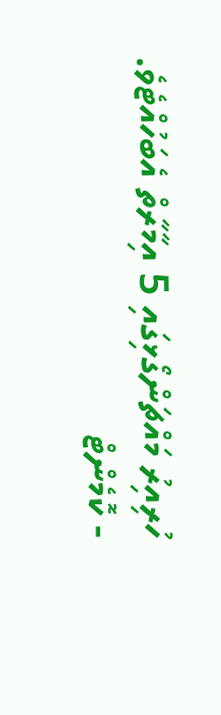ހުރިއިރު މައްޗަންގޯޅިގައި 5 އިމާރާތް އެބަހުއްޓެވެ.
- ކޮމެންޓް